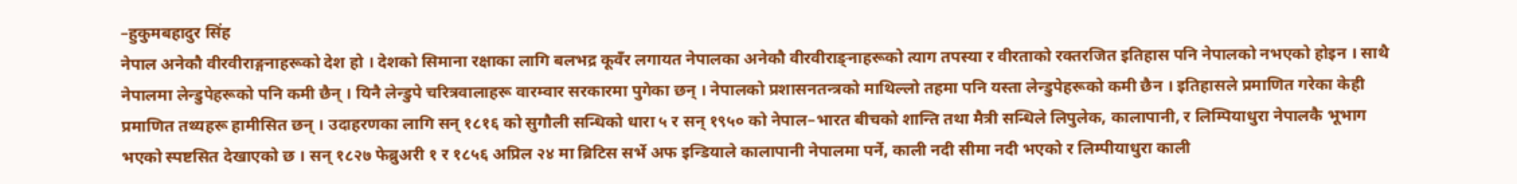–हुकुमबहादुर सिंह
नेपाल अनेकौ वीरवीराङ्गनाहरूको देश हो । देशको सिमाना रक्षाका लागि बलभद्र कूवँर लगायत नेपालका अनेकौ वीरवीराङ्नाहरूको त्याग तपस्या र वीरताको रक्तरजित इतिहास पनि नेपालको नभएको होइन । साथै नेपालमा लेन्डुपेहरूको पनि कमी छैन् । यिनै लेन्डुपे चरित्रवालाहरू वारम्वार सरकारमा पुगेका छन् । नेपालको प्रशासनतन्त्रको माथिल्लो तहमा पनि यस्ता लेन्डुपेहरूको कमी छैन । इतिहासले प्रमाणित गरेका केही प्रमाणित तथ्यहरू हामीसित छन् । उदाहरणका लागि सन् १८१६ को सुगौली सन्धिको धारा ५ र सन् १९५० को नेपाल–भारत बीचको शान्ति तथा मैत्री सन्धिले लिपुलेक, कालापानी, र लिम्पियाधुरा नेपालकै भूभाग भएको स्पष्टसित देखाएको छ । सन् १८२७ फेब्रुअरी १ र १८५६ अप्रिल २४ मा ब्रिटिस सर्भे अफ इन्डियाले कालापानी नेपालमा पर्ने, काली नदी सीमा नदी भएको र लिम्पीयाधुरा काली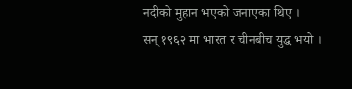नदीको मुहान भएको जनाएका थिए ।
सन् १९६२ मा भारत र चीनबीच युद्ध भयो ।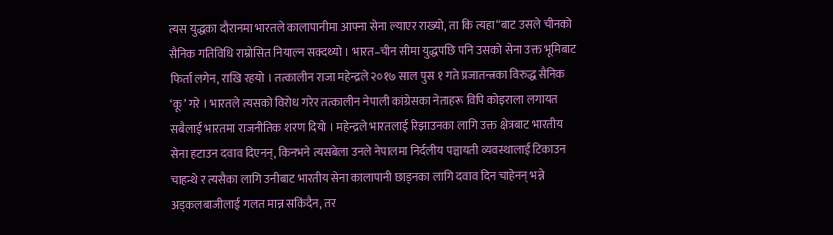त्यस युद्धका दौरानमा भारतले कालापानीमा आफ्ना सेना ल्याएर राख्यो, ता कि त्यहा“बाट उसले चीनको सैनिक गतिविधि राम्रोसित नियाल्न सक्दथ्यो । भारत–चीन सीमा युद्धपछि पनि उसको सेना उक्त भूमिबाट फिर्ता लगेन, राखि रहयो । तत्कालीन राजा महेन्द्रले २०१७ साल पुस १ गते प्रजातन्त्रका विरुद्ध सैनिक ‘कू’ गरे । भारतले त्यसको विरोध गरेर तत्कालीन नेपाली कांग्रेसका नेताहरू विपि कोइराला लगायत सबैलाई भारतमा राजनीतिक शरण दियो । महेन्द्रले भारतलाई रिझाउनका लागि उक्त क्षेत्रबाट भारतीय सेना हटाउन दवाव दिएनन्, किनभने त्यसबेला उनले नेपालमा निर्दलीय पञ्चायती व्यवस्थालाई टिकाउन चाहन्थे र त्यसैका लागि उनीबाट भारतीय सेना कालापानी छाड्नका लागि दवाव दिन चाहेनन् भन्ने अड्कलबाजीलाई गलत मान्न सकिंदैन, तर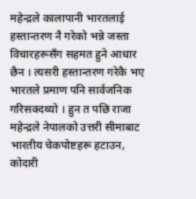महेन्द्रले कालापानी भारतलाई हस्तान्तरण नै गरेको भन्ने जस्ता विचारहरूसँग सहमत हुने आधार छैन । त्यसरी हस्तान्तरण गरेकै भए भारतले प्रमाण पनि सार्वजनिक गरिसक्दथ्यो । हुन त पछि राजा महेन्द्रले नेपालको उत्तरी सीमाबाट भारतीय चेकपोष्टहरू हटाउन, कोदारी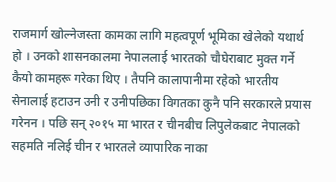राजमार्ग खोल्नेजस्ता कामका लागि महत्वपूर्ण भूमिका खेलेको यथार्थ हो । उनको शासनकालमा नेपाललाई भारतको चौघेराबाट मुक्त गर्ने कैयो कामहरू गरेका थिए । तैपनि कालापानीमा रहेको भारतीय सेनालाई हटाउन उनी र उनीपछिका विगतका कुनै पनि सरकारले प्रयास गरेनन । पछि सन् २०१५ मा भारत र चीनबीच लिपुलेकबाट नेपालको सहमति नलिई चीन र भारतले व्यापारिक नाका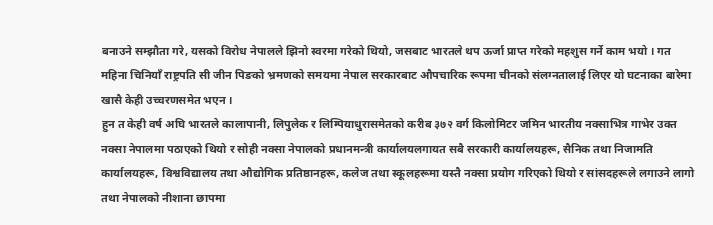बनाउने सम्झौता गरे, यसको विरोध नेपालले झिनो स्वरमा गरेको थियो, जसबाट भारतले थप ऊर्जा प्राप्त गरेको महशुस गर्ने काम भयो । गत महिना चिनियाँ राष्ट्रपति सी जीन पिङको भ्रमणको समयमा नेपाल सरकारबाट औपचारिक रूपमा चीनको संलग्नतालाई लिएर यो घटनाका बारेमा खासै केही उच्चरणसमेत भएन ।
हुन त केही वर्ष अघि भारतले कालापानी, लिपुलेक र लिम्पियाधुरासमेतको करीब ३७२ वर्ग किलोमिटर जमिन भारतीय नक्साभित्र गाभेर उक्त नक्सा नेपालमा पठाएको थियो र सोही नक्सा नेपालको प्रधानमन्त्री कार्यालयलगायत सबै सरकारी कार्यालयहरू, सैनिक तथा निजामति कार्यालयहरू, विश्वविद्यालय तथा औद्योगिक प्रतिष्ठानहरू, कलेज तथा स्कूलहरूमा यस्तै नक्सा प्रयोग गरिएको थियो र सांसदहरूले लगाउने लागो तथा नेपालको नीशाना छापमा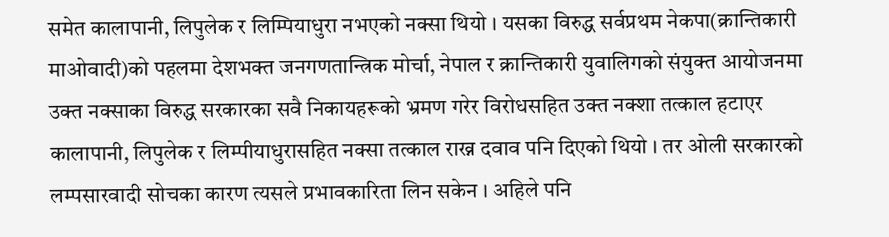समेत कालापानी, लिपुलेक र लिम्पियाधुरा नभएको नक्सा थियो । यसका विरुद्ध सर्वप्रथम नेकपा(क्रान्तिकारी माओवादी)को पहलमा देशभक्त जनगणतान्त्रिक मोर्चा, नेपाल र क्रान्तिकारी युवालिगको संयुक्त आयोजनमा उक्त नक्साका विरुद्ध सरकारका सवै निकायहरूको भ्रमण गरेर विरोधसहित उक्त नक्शा तत्काल हटाएर कालापानी, लिपुलेक र लिम्पीयाधुरासहित नक्सा तत्काल राख्न दवाव पनि दिएको थियो । तर ओली सरकारको लम्पसारवादी सोचका कारण त्यसले प्रभावकारिता लिन सकेन । अहिले पनि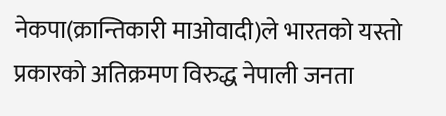नेकपा(क्रान्तिकारी माओवादी)ले भारतको यस्तो प्रकारको अतिक्रमण विरुद्ध नेपाली जनता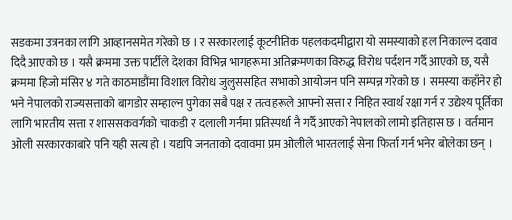सडकमा उत्रनका लागि आव्हानसमेत गरेको छ । र सरकारलाई कूटनीतिक पहलकदमीद्वारा यो समस्याको हल निकाल्न दवाव दिदै आएको छ । यसै क्रममा उक्त पार्टीले देशका विभिन्न भागहरूमा अतिक्रमणका विरुद्ध विरोध पर्दशन गर्दै आएको छ, यसै क्रममा हिजो मंसिर ४ गते काठमाडौंमा विशाल विरोध जुलुससहित सभाको आयोजन पनि सम्पन्न गरेको छ । समस्या कहाँनेर हो भने नेपालको राज्यसत्ताको बागडोर सम्हाल्न पुगेका सबै पक्ष र तत्वहरूले आफ्नो सत्ता र निहित स्वार्थ रक्षा गर्न र उद्येश्य पूर्तिका लागि भारतीय सत्ता र शाससकवर्गको चाकडी र दलाली गर्नमा प्रतिस्पर्धा नै गर्दै आएको नेपालको लामो इतिहास छ । वर्तमान ओली सरकारकाबारे पनि यही सत्य हो । यद्यपि जनताको दवावमा प्रम ओलीले भारतलाई सेना फिर्ता गर्न भनेर बोलेका छन् ।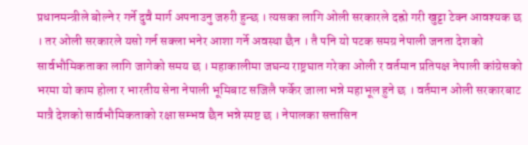प्रधानमन्त्रीले बोल्ने र गर्ने दुवै मार्ग अपनाउनु जरुरी हुन्छ । त्यसका लागि ओली सरकारले दह्रो गरी खुट्टा टेक्न आवश्यक छ । तर ओली सरकारले यसो गर्न सक्ला भनेर आशा गर्ने अवस्था छैन । तै पनि यो पटक समग्र नेपाली जनता देशको सार्वभौमिकताका लागि जागेको समय छ । महाकालीमा जघन्य राष्ट्रघात गरेका ओली र वर्तमान प्रतिपक्ष नेपाली कांग्रेसको भरमा यो काम होला र भारतीय सेना नेपाली भूमिबाट सजिलै फर्केर जाला भन्ने महाभूल हुने छ । वर्तमान ओली सरकारबाट मात्रै देशको सार्वभौमिकताको रक्षा सम्भव छैन भन्ने स्पष्ट छ । नेपालका सत्तासिन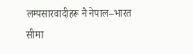लम्पसारवादीहरू नै नेपाल–भारत सीमा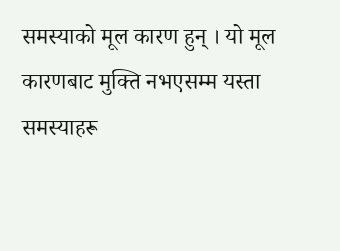समस्याको मूल कारण हुन् । यो मूल कारणबाट मुक्ति नभएसम्म यस्ता समस्याहरू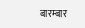बारम्बार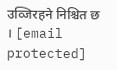उव्जिरहने निश्चित छ । [email protected]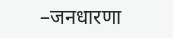–जनधारणा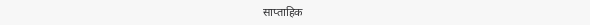साप्ताहिक